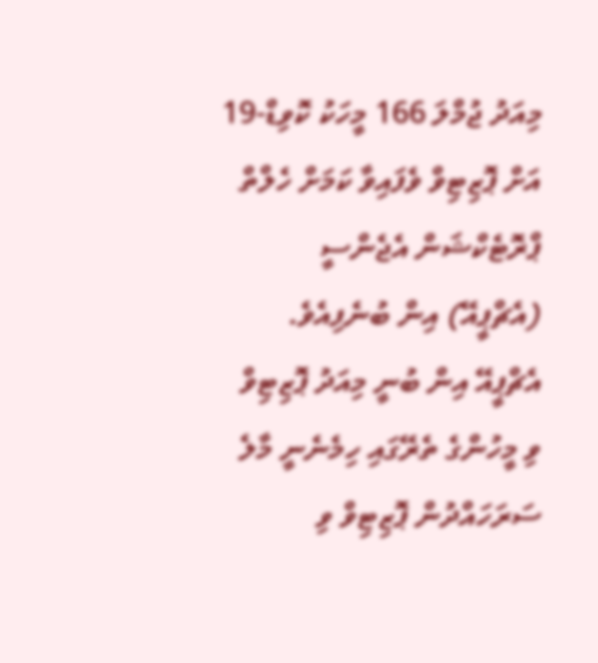މިއަދު ޖުމްލަ 166 މީހަކު ކޮވިޑް-19 އަށް ޕޮޒިޓިވް ވެފައިވާ ކަމަށް ހެލްތް ޕްރޮޓެކްޝަން އެޖެންސީ (އެޗްޕީއޭ) އިން ބުނެފިއެވެ.
އެޗްޕީއޭ އިން ބުނީ މިއަދު ޕޮޒިޓިވް ވި މީހުންގެ ތެރޭގައި ހިމެނެނީ މާލެ ސަރަހައްދުން ޕޮޒިޓިވް ވި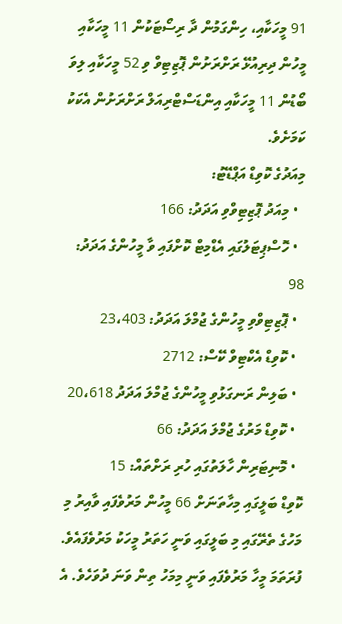91 މީހަކާއި، ހިންގަމުން ދާ ރިސޯޓަކުން 11 މީހަކާއި މީހުން ދިރިއުޅޭ ރަށްރަށުން ޕޮޒިޓިވް ވި 52 މީހަކާއި ލިވަ ބޯޑުން 11 މީހަކާއި އިންޑަސްޓްރިއަލް ރަށްރަށުން އެކަކު ކަމަށެވެ.
މިއަދުގެ ކޮވިޑް އަޕްޑޭޓު:
  • މިއަދު ޕޮޒިޓިވްވި އަދަދު: 166
  • ހޮސްޕިޓަލުގައި އެޑްމިޓް ކޮށްފައި ވާ މީހުންގެ އަދަދު: 98
  • ޕޮޒިޓިވްވި މީހުންގެ ޖުމްލަ އަދަދު: 23،403
  • ކޮވިޑް އެކްޓިވް ކޭސް: 2712
  • ބަލިން ރަނގަޅުވި މީހުންގެ ޖުމްލަ އަދަދު 20،618
  • ކޮވިޑް މަރުގެ ޖުމްލަ އަދަދު: 66
  • މޮނިޓަރިން ހާލަތުގައި ހުރި ރަށްތައް: 15
ކޮވިޑް ބަލީގައި މިހާތަނަށް 66 މީހުން މަރުވެފައި ވާއިރު މި މަހުގެ ތެރޭގައި މި ބަލީގައި ވަނީ ހަތަރު މީހަކު މަރުވެފައެވެ. ފުރަތަމަ މީހާ މަރުވެފައި ވަނީ މިމަހު ތިން ވަނަ ދުވަހެވެ. އެ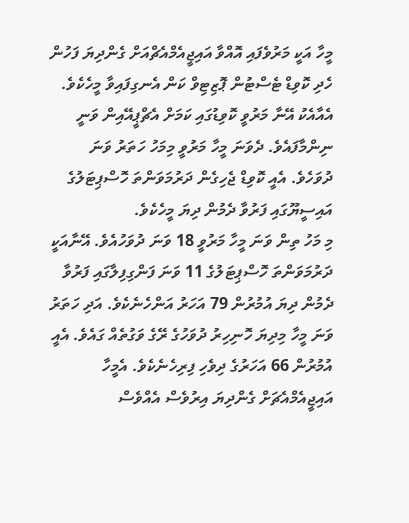މީހާ އަކީ މަރުވެފައި އޮއްވާ އައިޖީއެމްއެޗްއަށް ގެންދިޔަ ފަހުން ހެދި ކޮވިޑް ޓެސްޓުން ޕޮޒިޓިވް ކަން އެނގިފައިވާ މީހެކެވެ. އެއާއެކު އޭނާ މަރުވީ ކޮވިޑުގައި ކަމަށް އެޗްޕީއޭއިން ވަނީ ނިންމާފައެވެ. ދެވަނަ މީހާ މަރުވީ މިމަހު ހަތަރު ވަނަ ދުވަހެވެ. އެއީ ކޮވިޑް ޖެހިގެން ދަރުމަވަންތަ ހޮސްޕިޓަލުގެ އައިސީޔޫގައި ފަރުވާ ދެމުން ދިޔަ މީހެކެވެ.
މި މަހު ތިން ވަނަ މީހާ މަރުވީ 18 ވަނަ ދުވަހުއެވެ. އޭނާއަކީ ދަރުމަވަންތަ ހޮސްޕިޓަލުގެ 11 ވަނަ ފަންގިފިލާގައި ފަރުވާ ދެމުން ދިޔަ އުމުރުން 79 އަހަރު އަންހެނެކެވެ. އަދި ހަތަރު ވަނަ މީހާ މިދިޔަ ހޮނިހިރު ދުވަހުގެ ރޭގެ ވަގުތެއް ގައެވެ. އެއީ އުމުރުން 66 އަހަރުގެ ދިވެހި ފިރިހެނެކެވެ. އެމީހާ އައިޖީއެމްއެޗަށް ގެންދިޔަ އިރުވެސް އެއްވެސް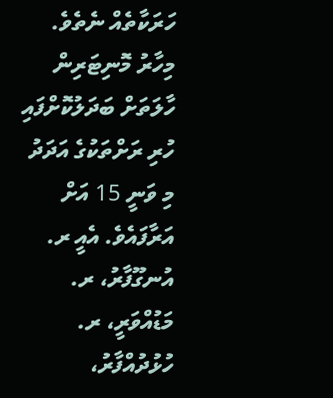ހަރަކާތެއް ނެތެވެ.
މިހާރު މޮނިޓަރިން ހާލަތަށް ބަދަލުކޮށްފައި ހުރި ރަށްތަކުގެ އަދަދު މި ވަނީ 15 އަށް އަރާފައެވެ. އެއީ ރ. އުނގޫފާރު، ރ. މަޑުއްވަރީ، ރ. ހުޅުދުއްފާރު،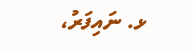ޅ. ނައިފަރު،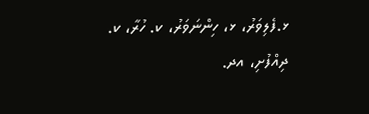ޅ.ފެލިވަރު، ޅ، ހިންނަވަރު، ކ. ހުރާ، ކ. ދިއްފުށި، އދ.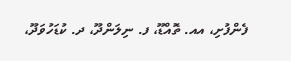ފެންފުށި، އއ. ތޮއްޑޫ، ފ. ނިލަންދޫ، ދ. ކުޑަހުވަދޫ،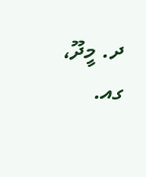ދ. މީދޫ، ގއ.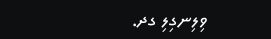ވިލިނގިލި ގދ.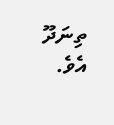ތިނަދޫ އެވެ.